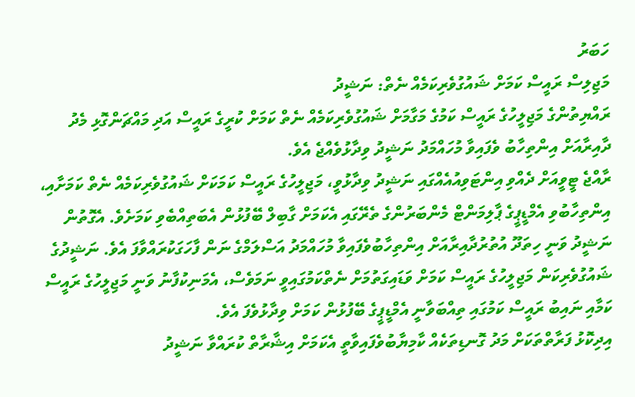ހަބަރު
މަޖިލިސް ރައީސް ކަމަށް ޝައުގުވެރިކަމެއް ނެތް: ނަޝީދު
ރައްޔިތުންގެ މަޖިލީހުގެ ރައީސް ކަމުގެ މަގާމަށް ޝައުގުވެރިކަމެއް ނެތް ކަމަށް ކުރީގެ ރައީސް އަދި މައްޗަންގޮޅި މެދު ދާއިރާއަށް އިންތިހާބު ވެފައިވާ މުހައްމަދު ނަޝީދު ވިދާޅުވެއްޖެ އެވެ.
ރާއްޖެ ޓީވީއަށް ދެއްވި އިންޓަވިއުއެއްގައި ނަޝީދު ވިދާޅުވީ، މަޖިލީހުގެ ރައީސް ކަމަކަށް ޝައުގުވެރިކަމެއް ނެތް ކަމަށާއި، އިންތިހާބުވި އެމްޑީޕީގެ ޕާލިމަންޓް މެންބަރުންގެ ތެރޭގައި އެކަމަށް ގާބިލް ބޭފުޅުން އެބަތިއްބެވި ކަމަށެވެ. އެގޮތުން ނަޝީދު ވަނީ ހިތަދޫ އުތުރުދާއިރާއަށް އިންތިހާބުވެފައިވާ މުހައްމަދު އަސްލަމްގެ ނަން ފާހަގަކުރައްވާފަ އެވެ. ނަޝީދުގެ ޝައުގުވެރިކަން މަޖިލީހުގެ ރައީސް ކަމަށް ވަޑައިގަތުމަށް ނެތްކަމުގައިވީ ނަމަވެސް، އެމަނިކުފާނު ވަނީ މަޖިލީހުގެ ރައީސް ކަމާއި ނައިބު ރައީސް ކަމުގައި ތިއްބަވާނީ އެމްޑީޕީގެ ބޭފުޅުން ކަމަށް ވިދާޅުވެފަ އެވެ.
އިދިކޮޅު ފަރާތްތަކަށް މަދު ގޮނޑިތަކެއް ކާމިޔާބުވެފައިވާތީ އެކަމަށް އިޝާރާތް ކުރައްވާ ނަޝީދު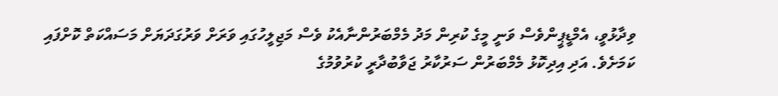ވިދާޅުވީ، އެމްޑީޕީންވެސް ވަނީ މީގެ ކުރިން މަދު މެމްބަރުންނާއެކު ވެސް މަޖިލީހުގައި ވަރަށް ވަރުގަދަޔަށް މަސައްކަތް ކޮށްފައި ކަމަށެވެ. އަދި އިދިކޮޅު މެމްބަރުން ސަރުކާރު ޖަވާބުދާރީ ކުރުވުމުގެ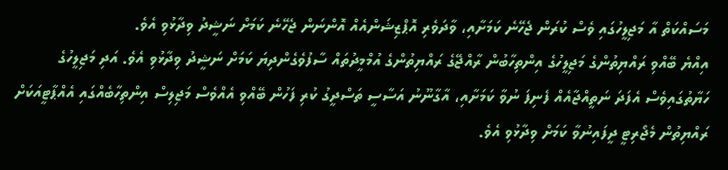މަސައްކަތް އާ މަޖިލީހުގައި ވެސް ކުރަން ޖެހޭނެ ކަމަށާއި، ވާދަވެރި އޮޕްޒިޝަންއެއް އޮންނަން ޖެހޭނެ ކަމަށް ނަޝީދު ވިދާޅުވި އެވެ.
އިއްޔެ ބޭއްވި ރައްޔިތުންގެ މަޖިލީހުގެ އިންތިހާބުން ރާއްޖޭގެ ރައްޔިތުންގެ އުމްމީދުތައް ސާފުވެގެންދިޔަ ކަމަށް ނަޝީދު ވިދާޅުވި އެވެ. އަދި މަޖިލީހުގެ ހަޔާތުގައިވެސް އެފަދަ ނަތީއްޖާއެއް ފެނިފަ ނުވާ ކަމަށާއި، އާގާނޫނު އަސާސީ ތަސްދީގު ކުރި ފަހުން ބޭއްވި އެއްވެސް މަޖިލިސް އިންތިހާބެއްގައި އެއްޕާޓީއަކަށް ރައްޔިތުން މެޖޯރިޓީ ދީފައިނުވާ ކަމަށް ވިދާޅުވި އެވެ.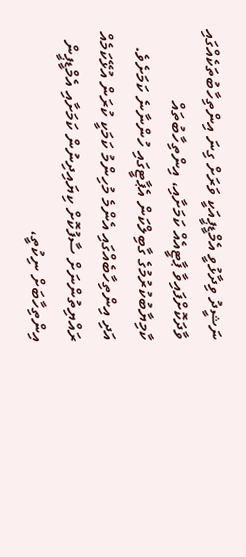ނަޝީދު ވިދާޅުވީ އެމްޑީޕީއަކީ ވަރަށް ގިނަ އިންތިހާބުތަކެއްގައި ވާދަކޮށްފައިވާ ޕާޓީއެއް ކަމަށާއި، އިންތިހާބުތައް ކާމިޔާބުކުރުމުގެ ގާބިލްކަން އެޕާޓީގައި ހުންނާނެ ކަމަށެވެ. އަދި އިންތިހާބެއްގައި އެންމެ މުހިންމު ކަމަކީ ކުރަން އުޅޭކަމެއް ރައްޔިތުންނަށް ސާފުކޮށް ކިޔައިދިނުން ކަމަށާއި އެމްޑީޕީން އިންތިހާބަށް ނިކުތީ،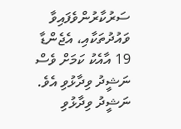ސަރުކާރުންވެފައިވާ ވައުދުތަކާއި، އެޖެންޑާ 19 އާއެކު ކަމަށް ވެސް ނަޝީދު ވިދާޅުވި އެވެ. ނަޝީދު ވިދާޅުވި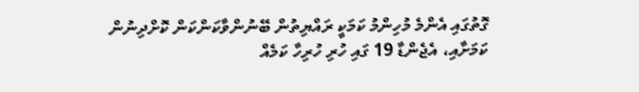ގޮތުގައި އެންމެ މުހިންމު ކަމަކީ ރައްޔިތުން ބޭނުންވާކަންކަން ކޮށްދިނުން ކަމަށާއި، އެޖެންޑާ 19 ގައި ހުރި ހުރިހާ ކަމެއް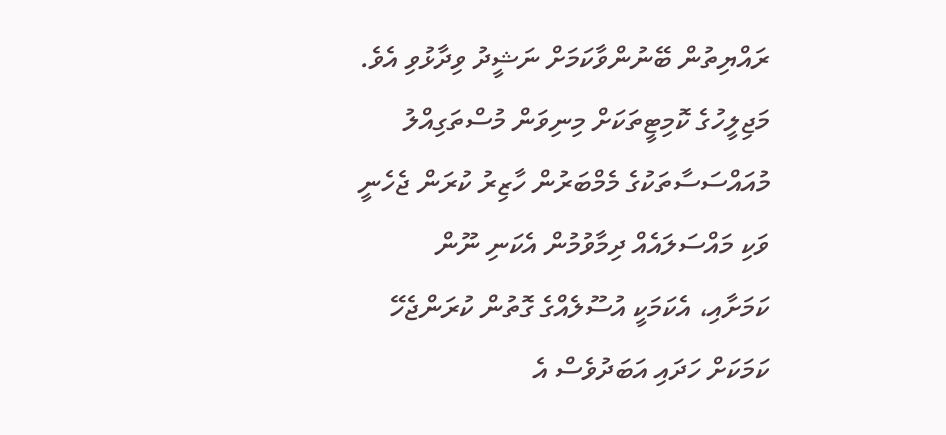ރައްޔިތުން ބޭނުންވާކަމަށް ނަޝީދު ވިދާޅުވި އެވެ.
މަޖިލީހުގެ ކޮމިޓީތަކަށް މިނިވަން މުސްތަގިއްލު މުއައްސަސާތަކުގެ މެމްބަރުން ހާޒިރު ކުރަން ޖެހެނީ ވަކި މައްސަލައެއް ދިމާވުމުން އެކަނި ނޫން ކަމަށާއި، އެކަމަކީ އުސޫލެއްގެ ގޮތުން ކުރަންޖެހޭ ކަމަކަށް ހަދައި އަބަދުވެސް އެ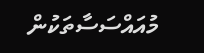މުއައްސަސާތަކުން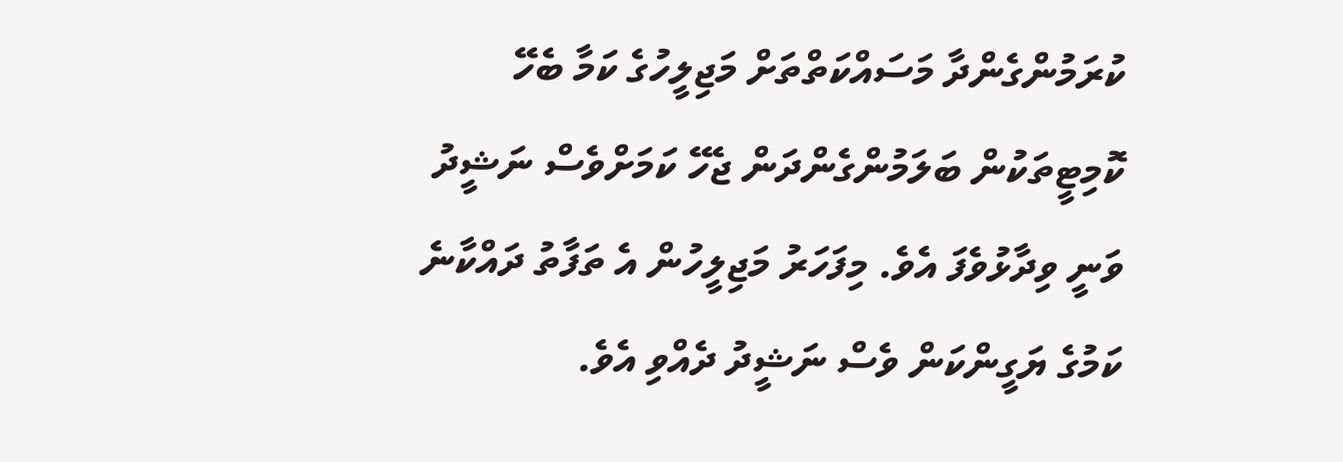ކުރަމުންގެންދާ މަސައްކަތްތަށް މަޖިލީހުގެ ކަމާ ބެހޭ ކޮމިޓީތަކުން ބަލަމުންގެންދަން ޖެހޭ ކަމަށްވެސް ނަޝީދު ވަނީ ވިދާޅުވެފަ އެވެ. މިފަހަރު މަޖިލީހުން އެ ތަފާތު ދައްކާނެ ކަމުގެ ޔަގީންކަން ވެސް ނަޝީދު ދެއްވި އެވެ.